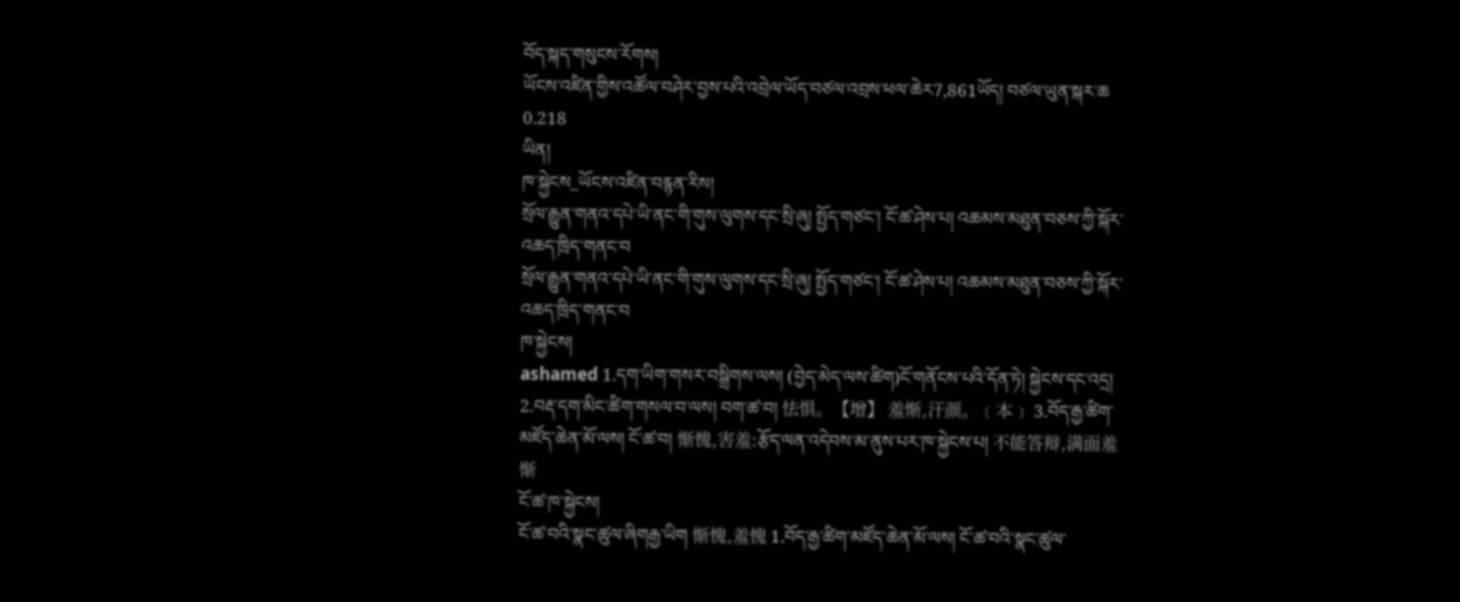བོད་སྐད་གསུངས་རོགས།
ཡོངས་འཛིན་གྱིས་འཚོལ་བཤེར་བྱས་པའི་འབྲེལ་ཡོད་བཙལ་འབྲས་ཕལ་ཆེར7,861ཡོད། བཙལ་ཡུན་སྐར་ཆ 0.218
ཡིན།
ཁ་སྐྱེངས_ཡོངས་འཛིན་བརྙན་རིས།
སྲོལ་རྒྱུན་གནའ་དཔེ་ཡི་ནང་གི་གུས་ལུགས་དང་སྲི་ཞུ། སྤྱོད་གཙང་། ངོ་ཚ་ཤེས་པ། འཆམས་མཐུན་བཅས་ཀྱི་སྐོར་འཆད་ཁྲིད་གནང་བ
སྲོལ་རྒྱུན་གནའ་དཔེ་ཡི་ནང་གི་གུས་ལུགས་དང་སྲི་ཞུ། སྤྱོད་གཙང་། ངོ་ཚ་ཤེས་པ། འཆམས་མཐུན་བཅས་ཀྱི་སྐོར་འཆད་ཁྲིད་གནང་བ
ཁ་སྐྱེངས།
ashamed 1.དག་ཡིག་གསར་བསྒྲིགས་ལས། (བྱེད་མེད་ལས་ཚིག)ངོ་གནོངས་པའི་དོན་ཏེ། སྐྱེངས་དང་འདྲ། 2.བརྡ་དག་མིང་ཚིག་གསལ་བ་ལས། བག་ཚ་བ། 怯惧。【增】 羞惭,汗颜。﹝本﹞ 3.བོད་རྒྱ་ཚིག་མཛོད་ཆེན་མོ་ལས། ངོ་ཚ་བ། 惭愧,害羞:རྩོད་ལན་འདེབས་མ་ནུས་པར་ཁ་སྐྱེངས་པ། 不能答辩,满面羞惭
ངོ་ཚ་ཁ་སྐྱེངས།
ངོ་ཚ་བའི་སྣང་ཚུལ་ཞིགརྒྱ་ཡིག 惭愧,羞愧 1.བོད་རྒྱ་ཚིག་མཛོད་ཆེན་མོ་ལས། ངོ་ཚ་བའི་སྣང་ཚུལ་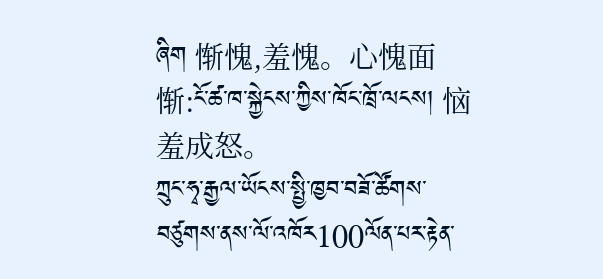ཞིག 惭愧,羞愧。心愧面惭:ངོ་ཚ་ཁ་སྐྱེངས་ཀྱིས་ཁོང་ཁྲོ་ལངས། 恼羞成怒。
ཀྲུང་ཧྭ་རྒྱལ་ཡོངས་སྤྱི་ཁྱབ་བཟོ་ཚོགས་བཙུགས་ནས་ལོ་འཁོར100ལོན་པར་རྟེན་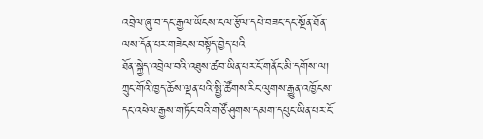འབྲེལ་ཞུ་བ་དང་རྒྱལ་ཡོངས་ངལ་རྩོལ་དཔེ་བཟང་དང་སྔོན་ཐོན་ལས་དོན་པར་གཟེངས་བསྟོད་བྱེད་པའི
ཐོན་སྐྱེད་འབྲེལ་བའི་འཐུས་ཚབ་ཡིན་པར་ངོ་གནོང་མི་དགོས་ལ། ཀྲུང་གོའི་ཁྱད་ཆོས་ལྡན་པའི་སྤྱི་ཚོགས་རིང་ལུགས་རྒྱུན་འཁྱོངས་དང་འཕེལ་རྒྱས་གཏོང་བའི་གཙོ་ཤུགས་དམག་དཔུང་ཡིན་པར་ངོ་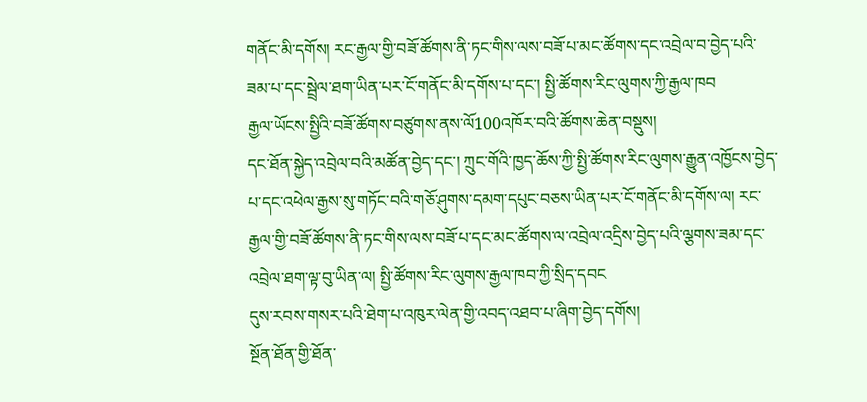གནོང་མི་དགོས། རང་རྒྱལ་གྱི་བཟོ་ཚོགས་ནི་ཏང་གིས་ལས་བཟོ་པ་མང་ཚོགས་དང་འབྲེལ་བ་བྱེད་པའི་ཟམ་པ་དང་སྦྲེལ་ཐག་ཡིན་པར་ངོ་གནོང་མི་དགོས་པ་དང་། སྤྱི་ཚོགས་རིང་ལུགས་ཀྱི་རྒྱལ་ཁབ
རྒྱལ་ཡོངས་སྤྱིའི་བཟོ་ཚོགས་བཙུགས་ནས་ལོ100འཁོར་བའི་ཚོགས་ཆེན་བསྡུས།
དང་ཐོན་སྐྱེད་འབྲེལ་བའི་མཚོན་བྱེད་དང་། ཀྲུང་གོའི་ཁྱད་ཆོས་ཀྱི་སྤྱི་ཚོགས་རིང་ལུགས་རྒྱུན་འཁྱོངས་བྱེད་པ་དང་འཕེལ་རྒྱས་སུ་གཏོང་བའི་གཅོ་ཤུགས་དམག་དཔུང་བཅས་ཡིན་པར་ངོ་གནོང་མི་དགོས་ལ། རང་རྒྱལ་གྱི་བཟོ་ཚོགས་ནི་ཏང་གིས་ལས་བཟོ་པ་དང་མང་ཚོགས་ལ་འབྲེལ་འདྲིས་བྱེད་པའི་ལྕགས་ཟམ་དང་འབྲེལ་ཐག་ལྟ་བུ་ཡིན་ལ། སྤྱི་ཚོགས་རིང་ལུགས་རྒྱལ་ཁབ་ཀྱི་སྲིད་དབང
དུས་རབས་གསར་པའི་ཐེག་པ་འཁུར་ལེན་གྱི་འབད་འཐབ་པ་ཞིག་བྱེད་དགོས།
སྔོན་ཐོན་གྱི་ཐོན་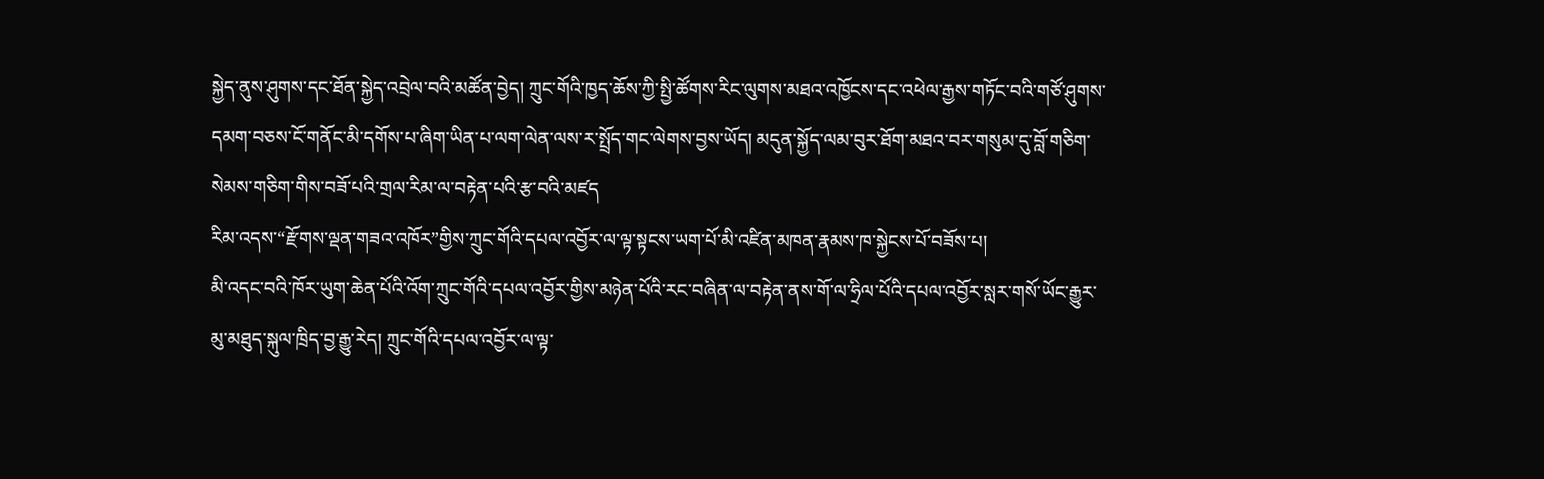སྐྱེད་ནུས་ཤུགས་དང་ཐོན་སྐྱེད་འབྲེལ་བའི་མཚོན་བྱེད། ཀྲུང་གོའི་ཁྱད་ཆོས་ཀྱི་སྤྱི་ཚོགས་རིང་ལུགས་མཐའ་འཁྱོངས་དང་འཕེལ་རྒྱས་གཏོང་བའི་གཙོ་ཤུགས་དམག་བཅས་ངོ་གནོང་མི་དགོས་པ་ཞིག་ཡིན་པ་ལག་ལེན་ལས་ར་སྤྲོད་གང་ལེགས་བྱས་ཡོད། མདུན་སྐྱོད་ལམ་བུར་ཐོག་མཐའ་བར་གསུམ་དུ་བློ་གཅིག་སེམས་གཅིག་གིས་བཟོ་པའི་གྲལ་རིམ་ལ་བརྟེན་པའི་རྩ་བའི་མཛད
རིམ་འདས་“རྫོགས་ལྡན་གཟའ་འཁོར”གྱིས་ཀྲུང་གོའི་དཔལ་འབྱོར་ལ་ལྟ་སྟངས་ཡག་པོ་མི་འཛིན་མཁན་རྣམས་ཁ་སྐྱེངས་པོ་བཟོས་པ།
མི་འདང་བའི་ཁོར་ཡུག་ཆེན་པོའི་འོག་ཀྲུང་གོའི་དཔལ་འབྱོར་གྱིས་མཉེན་པོའི་རང་བཞིན་ལ་བརྟེན་ནས་གོ་ལ་ཧྲིལ་པོའི་དཔལ་འབྱོར་སླར་གསོ་ཡོང་རྒྱུར་མུ་མཐུད་སྐུལ་ཁྲིད་བྱ་རྒྱུ་རེད། ཀྲུང་གོའི་དཔལ་འབྱོར་ལ་ལྟ་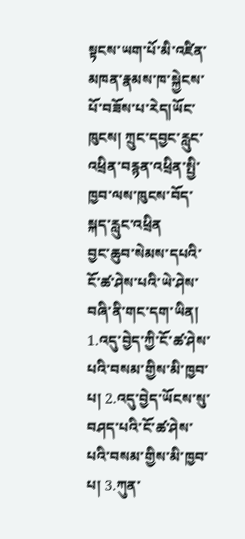སྟངས་ཡག་པོ་མི་འཛིན་མཁན་རྣམས་ཁ་སྐྱེངས་པོ་བཟོས་པ་རེད།ཡོང་ཁུངས། ཀྲུང་དབྱང་རླུང་འཕྲིན་བརྙན་འཕྲིན་སྤྱི་ཁྱབ་ལས་ཁུངས་བོད་སྐད་རླུང་འཕྲིན
བྱང་ཆུབ་སེམས་དཔའི་ངོ་ཚ་ཤེས་པའི་ཡེ་ཤེས་བཞི་ནི་གང་དག་ཡིན།
1.འདུ་བྱེད་ཀྱི་ངོ་ཚ་ཤེས་པའི་བསམ་གྱིས་མི་ཁྱབ་པ། 2.འདུ་བྱེད་ཡོངས་སུ་བཤད་པའི་ངོ་ཚ་ཤེས་པའི་བསམ་གྱིས་མི་ཁྱབ་པ། 3.ཀུན་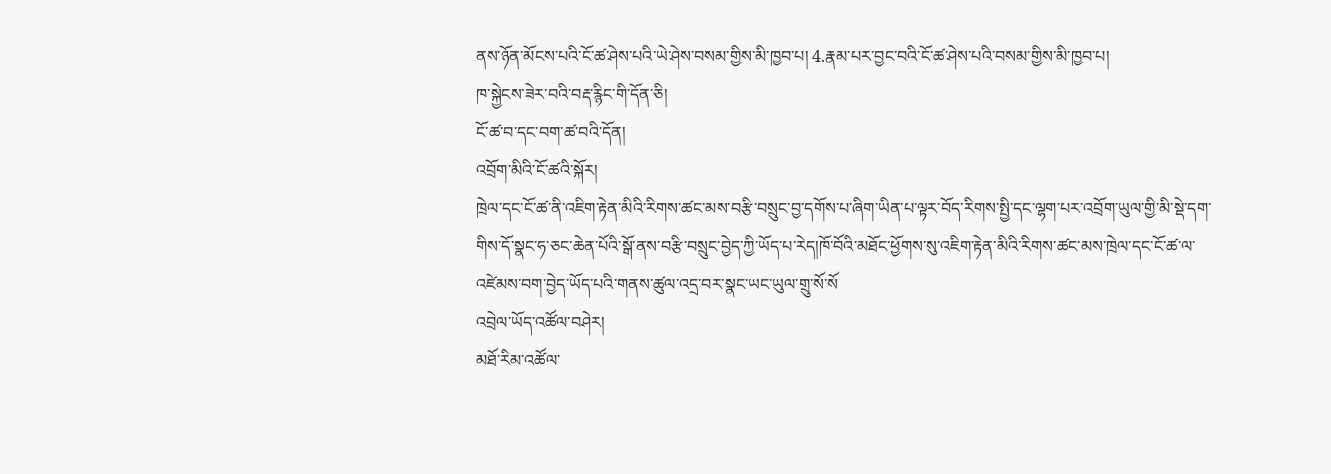ནས་ཉོན་མོངས་པའི་ངོ་ཚ་ཤེས་པའི་ཡེ་ཤེས་བསམ་གྱིས་མི་ཁྱབ་པ། 4.རྣམ་པར་བྱང་བའི་ངོ་ཚ་ཤེས་པའི་བསམ་གྱིས་མི་ཁྱབ་པ།
ཁ་སྐྱེངས་ཟེར་བའི་བརྡ་རྙིང་གི་དོན་ཅི།
ངོ་ཚ་བ་དང་བག་ཚ་བའི་དོན།
འབྲོག་མིའི་ངོ་ཚའི་སྐོར།
ཁྲེལ་དང་ངོ་ཚ་ནི་འཇིག་རྟེན་མིའི་རིགས་ཚང་མས་བརྩི་བསྲུང་བྱ་དགོས་པ་ཞིག་ཡིན་པ་ལྟར་བོད་རིགས་སྤྱི་དང་ལྷག་པར་འབྲོག་ཡུལ་གྱི་མི་སྡེ་དག་གིས་དོ་སྣང་ཧ་ཅང་ཆེན་པོའི་སྒོ་ནས་བརྩི་བསྲུང་བྱེད་ཀྱི་ཡོད་པ་རེད།ཁོ་བོའི་མཐོང་ཕྱོགས་སུ་འཇིག་རྟེན་མིའི་རིགས་ཚང་མས་ཁྲེལ་དང་ངོ་ཚ་ལ་འཛེམས་བག་བྱེད་ཡོད་པའི་གནས་ཚུལ་འདྲ་བར་སྣང་ཡང་ཡུལ་གྲུ་སོ་སོ
འབྲེལ་ཡོད་འཚོལ་བཤེར།
མཐོ་རིམ་འཚོལ་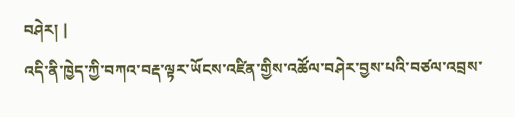བཤེར། |
འདི་ནི་ཁྱེད་ཀྱི་བཀའ་བརྡ་ལྟར་ཡོངས་འཛིན་གྱིས་འཚོལ་བཤེར་བྱས་པའི་བཙལ་འབྲས་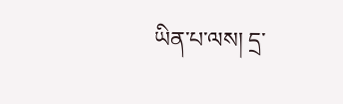ཡིན་པ་ལས། དྲ་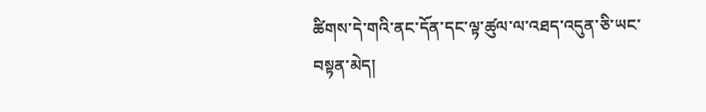ཚིགས་དེ་གའི་ནང་དོན་དང་ལྟ་ཚུལ་ལ་འཐད་འདུན་ཅི་ཡང་བསྟན་མེད།